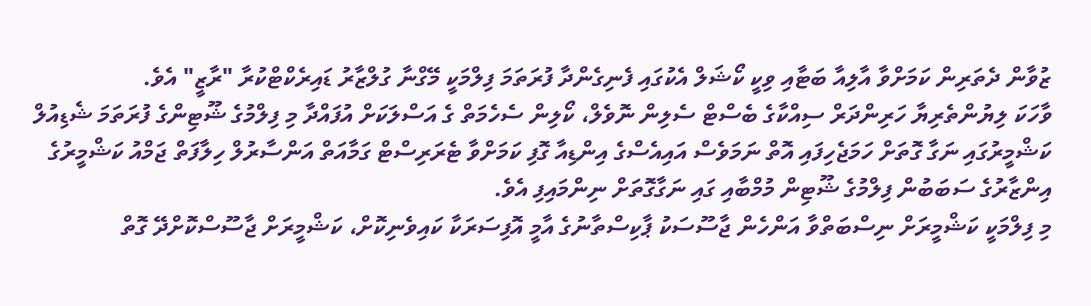ޒުވާން ދެތަރިން ކަމަށްވާ އާލިއާ ބަޓާއި ވިކީ ކޯޝަލް އެކުގައި ފެނިގެންދާ ފުރަތަމަ ފިލްމަކީ މޭގްނާ ގުލްޒާރު ޑައިރެކްޓްކުރާ "ރާޒީ" އެވެ.
ވާހަކަ ލިޔުންތެރިޔާ ހަރިންދަރް ސިއްކާގެ ބެސްޓް ސެލިން ނޮވެލް، ކޯލިން ސެހެމަތް ގެ އަސްލަކަށް އުފައްދާ މި ފިލްމުގެ ޝޫޓިންގެ ފުރަތަމަ ޝެޑިއުލް ކަޝްމީރުގައި ނަގާ ގޮތަށް ހަމަޖެހިފައި އޮތް ނަމަވެސް އައިއެސްގެ އިންޑިއާ ގޮފި ކަމަށްވާ ޓެރަރިސްޓް ގަމާއަތް އަންސާރުލް ހިލާފަތް ޖަމްއު ކަޝްމީރުގެ އިންޒާރުގެ ސަބަބުން ފިލްމުގެ ޝޫޓިން މުމްބާއި ގައި ނަގާގޮތަށް ނިންމައިފި އެވެ.
މި ފިލްމަކީ ކަޝްމީރަށް ނިސްބަތްވާ އަންހެން ޖާސޫސަކު ޕާކިސްތާނުގެ އާމީ އޮފިސަރަކާ ކައިވެނިކޮށް، ކަޝްމީރަށް ޖާސޫސްކޮށްދޭ ގޮތް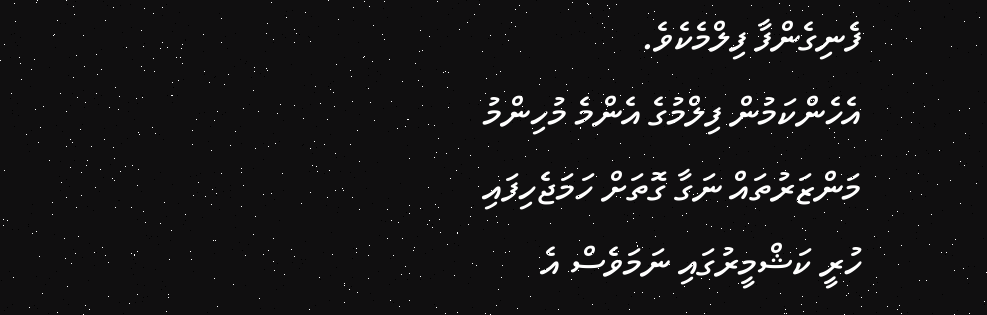ފެނިގެންފާ ފިލްމެކެވެ.
އެހެންކަމުން ފިލްމުގެ އެންމެ މުހިންމު މަންޒަރުތައް ނަގާ ގޮތަށް ހަމަޖެހިފައި ހުރީ ކަޝްމީރުގައި ނަމަވެސް އެ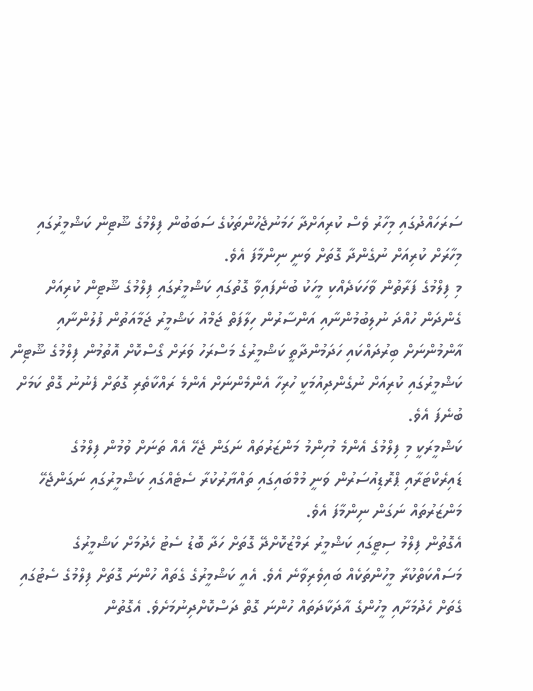ސަރަހައްދުގައި މިހާރު ވެސް ކުރިއަށްދާ ހަމަނުޖެހުންތަކުގެ ސަބަބުން ފިލްމުގެ ޝޫޓިން ކަޝްމީރުގައި މިހާރަށް ކުރިއަށް ނުގެންދާ ގޮތަށް ވަނީ ނިންމާފަ އެވެ.
މި ފިލްމުގެ ފަރާތުން ވާހަކަދެއްކި މީހަކު ބުނެފައިވާ ގޮތުގައި ކަޝްމީރުގައި ފިލްމުގެ ޝޫޓިން ކުރިއަށް ގެންދަން ހުއްދަ ނުލިބުމުންނާއި އަންސާރުން ހިލާފަތް ޖަމްއު ކަޝްމީރު ޖަމާއަތުން ފުލުންނާއި އާންމުންނަށް ބިރުދައްކައި ހަދަމުންދާތީ ކަޝްމީރުގެ މަސްރަހު ވަރަށް ގޯސްކޮށް އޮތުމުން ފިލްމުގެ ޝޫޓިން ކަޝްމީރުގައި ކުރިއަށް ނުގެންދިއުމަކީ ހުރިހާ އެންމެންނަށް އެންމެ ރައްކާތެރި ގޮތަށް ފެނުނު ގޮތް ކަމަށް ބުނެފަ އެވެ.
ކަޝްމީރަކީ މި ފިލްމުގެ އެންމެ މުހިންމު މަންޒަރުތައް ނަގަން ޖެހޭ އެއް ތަނަށް ވުމުން ފިލްމުގެ ޑައިރެކްޓަރާއި ޕްރޮޑިއުސަރުން ވަނީ މުމްބައިގައި ތައްޔާރުކުރާ ސެޓެއްގައި ކަޝްމީރުގައި ނަގަންޖެހޭ މަންޒަރުތައް ނަގަން ނިންމާފަ އެވެ.
އެގޮތުން ފިލްމު ސިޓީގައި ކަޝްމީރު ރަމްޒުކޮށްދޭ ގޮތަށް ހަދާ ބޮޑު ސެޓު ހެދުމަށް ކަޝްމީރުގެ މަސައްކަތްކުރާ މީހުންތަކެއް ބައިވެރިވާނެ އެވެ. އެއީ ކަޝްމީރުގެ ގެތައް ހުންނަ ގޮތަށް ފިލްމުގެ ސެޓުގައި ގެތަށް ހެދުމަށާއި މީހުންގެ އާދަކާދަތައް ހުންނަ ގޮތް ދަސްކޮށްދިނުމަށެވެ. އެގޮތުން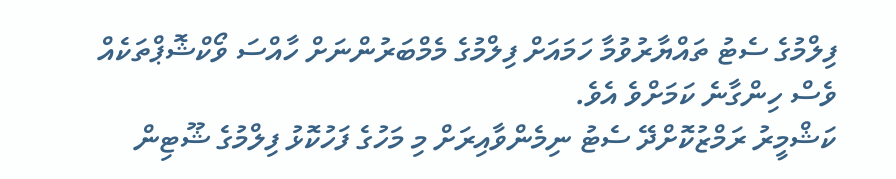ފިލްމުގެ ސެޓު ތައްޔާރުވުމާ ހަމައަށް ފިލްމުގެ މެމްބަރުންނަށް ހާއްސަ ވޯކްޝޮޕްތަކެއް ވެސް ހިންގާނެ ކަމަށްވެ އެވެ.
ކަޝްމީރު ރަމްޒުކޮށްދޭ ސެޓު ނިމެންވާއިރަށް މި މަހުގެ ފަހުކޮޅު ފިލްމުގެ ޝޫޓިން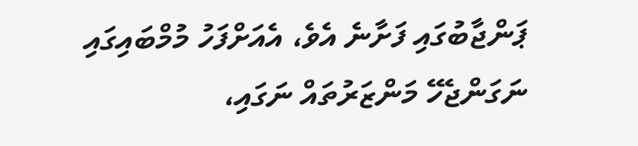ޕަންޖާބުގައި ފަށާނެ އެވެ، އެއަށްފަހު މުމްބައިގައި ނަގަންޖެހޭ މަންޒަރުތައް ނަގައި،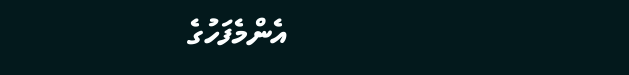އެންމެފަހުގެ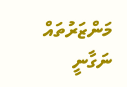މަންޒަރުތައް ނަގާނީ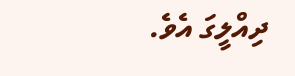ދިއްލީގަ އެވެ.